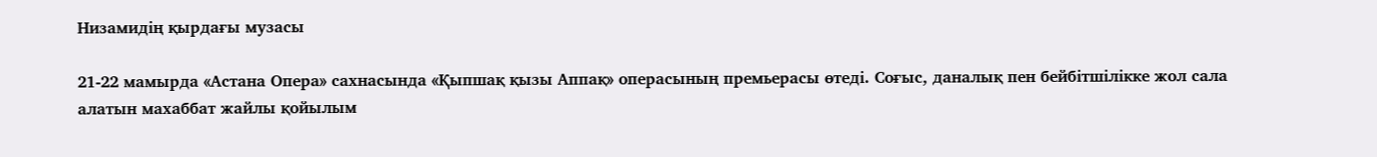Низамидің қырдағы музасы

21-22 мамырда «Астана Опера» сахнасында «Қыпшақ қызы Аппақ» операсының премьерасы өтеді. Соғыс, даналық пен бейбітшілікке жол сала алатын махаббат жайлы қойылым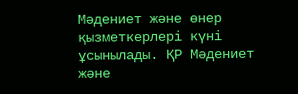Мәдениет және өнер қызметкерлері күні ұсынылады. ҚР Мәдениет және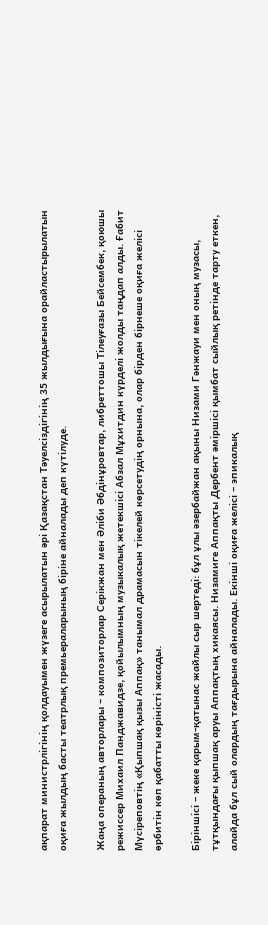ақпарат министрлігінің қолдауымен жүзеге асырылатын әрі Қазақстан Тәуелсіздігінің 35 жылдығына орайластырылатын оқиға жылдың басты театрлық премьераларының біріне айналады деп күтілуде.

Жаңа операның авторлары – композиторлар Серікжан мен Әліби Әбдінұровтар, либреттошы Тілеуғазы Бейсембек, қоюшы режиссер Михаил Панджавидзе, қойылымның музыкалық жетекшісі Абзал Мұхитдин күрделі жолды таңдап алды. Ғабит Мүсіреповтің «Қыпшақ қызы Аппақ» танымал драмасын тікелей көрсетудің орнына, олар бірден бірнеше оқиға желісі өрбитін көп қабатты көріністі жасады.

Біріншісі – жеке қарым-қатынас жайлы сыр шертеді: бұл ұлы әзербайжан ақыны Низами Гәнжауи мен оның музасы, тұтқындағы қыпшақ аруы Аппақтың хикаясы. Низамиге Аппақты Дербент әміршісі қымбат сыйлық ретінде тарту еткен, алайда бұл сый олардың тағдырына айналады. Екінші оқиға желісі – эпикалық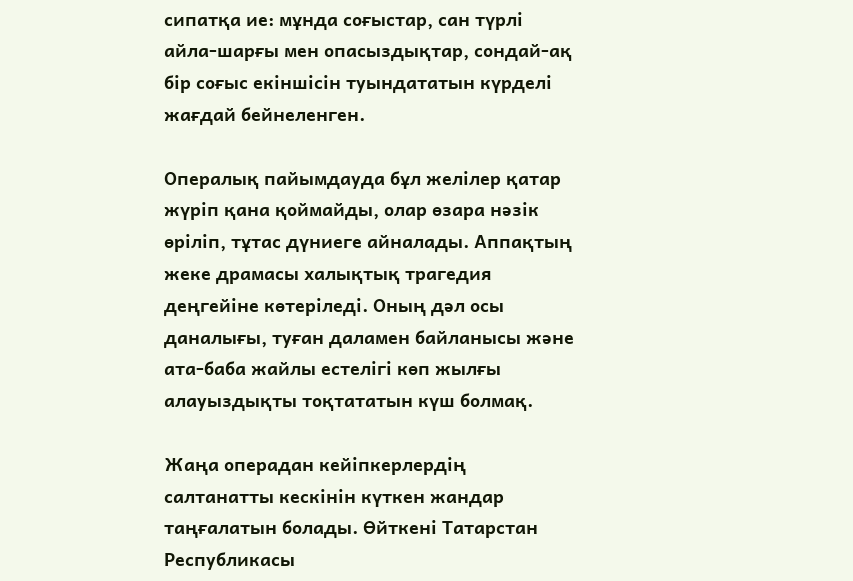сипатқа ие: мұнда соғыстар, сан түрлі айла-шарғы мен опасыздықтар, сондай-ақ бір соғыс екіншісін туындататын күрделі жағдай бейнеленген.

Опералық пайымдауда бұл желілер қатар жүріп қана қоймайды, олар өзара нәзік өріліп, тұтас дүниеге айналады. Аппақтың жеке драмасы халықтық трагедия деңгейіне көтеріледі. Оның дәл осы даналығы, туған даламен байланысы және ата-баба жайлы естелігі көп жылғы алауыздықты тоқтататын күш болмақ.

Жаңа операдан кейіпкерлердің салтанатты кескінін күткен жандар таңғалатын болады. Өйткені Татарстан Республикасы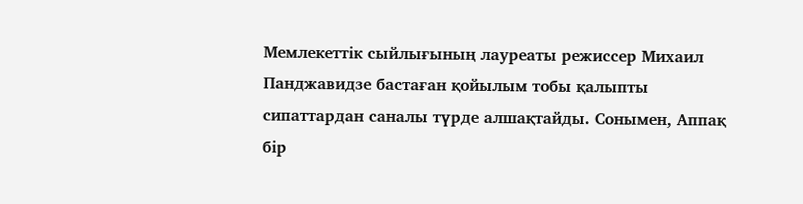Мемлекеттік сыйлығының лауреаты режиссер Михаил Панджавидзе бастаған қойылым тобы қалыпты сипаттардан саналы түрде алшақтайды. Сонымен, Аппақ бір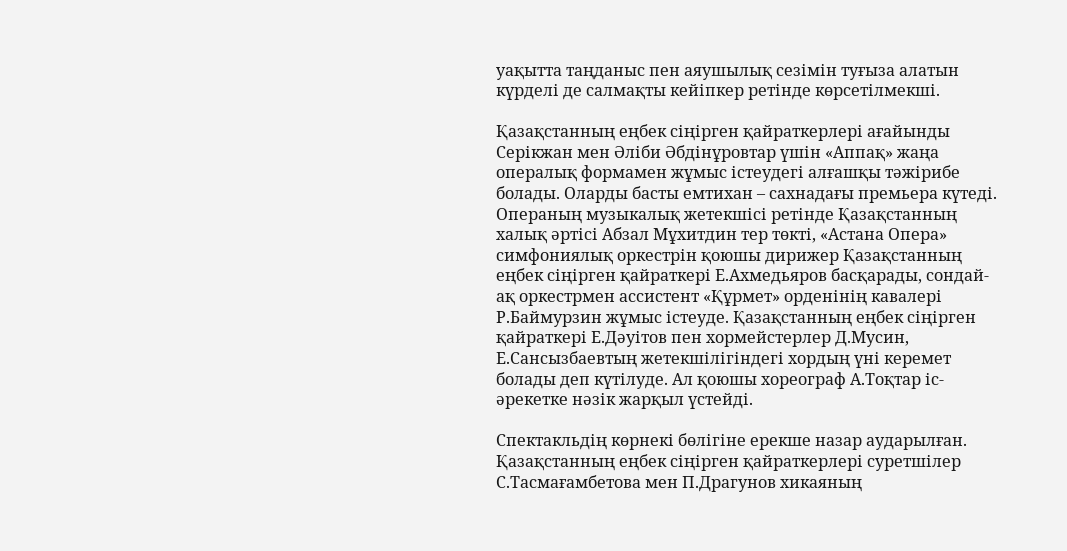уақытта таңданыс пен аяушылық сезімін туғыза алатын күрделі де салмақты кейіпкер ретінде көрсетілмекші.

Қазақстанның еңбек сіңірген қайраткерлері ағайынды Серікжан мен Әліби Әбдінұровтар үшін «Аппақ» жаңа опералық формамен жұмыс істеудегі алғашқы тәжірибе болады. Оларды басты емтихан – сахнадағы премьера күтеді. Операның музыкалық жетекшісі ретінде Қазақстанның халық әртісі Абзал Мұхитдин тер төкті, «Астана Опера» симфониялық оркестрін қоюшы дирижер Қазақстанның еңбек сіңірген қайраткері Е.Ахмедьяров басқарады, сондай-ақ оркестрмен ассистент «Құрмет» орденінің кавалері Р.Баймурзин жұмыс істеуде. Қазақстанның еңбек сіңірген қайраткері Е.Дәуітов пен хормейстерлер Д.Мусин, Е.Сансызбаевтың жетекшілігіндегі хордың үні керемет болады деп күтілуде. Ал қоюшы хореограф А.Тоқтар іс-әрекетке нәзік жарқыл үстейді.

Спектакльдің көрнекі бөлігіне ерекше назар аударылған. Қазақстанның еңбек сіңірген қайраткерлері суретшілер С.Тасмағамбетова мен П.Драгунов хикаяның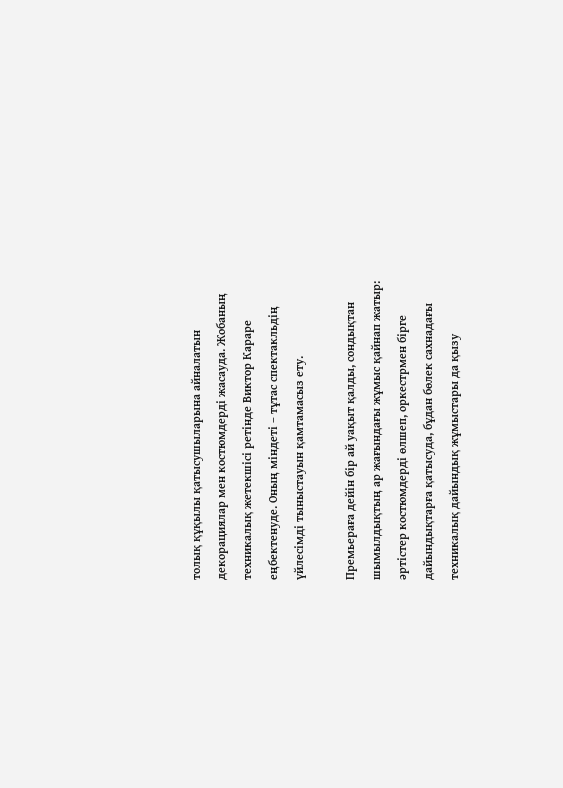толық құқылы қатысушыларына айналатын декорациялар мен костюмдерді жасауда. Жобаның техникалық жетекшісі ретінде Виктор Караре еңбектенуде. Оның міндеті – тұтас спектакльдің үйлесімді тыныстауын қамтамасыз ету.

Премьераға дейін бір ай уақыт қалды, сондықтан шымылдықтың ар жағындағы жұмыс қайнап жатыр: әртістер костюмдерді өлшеп, оркестрмен бірге дайындықтарға қатысуда, бұдан бөлек сахнадағы техникалық дайындық жұмыстары да қызу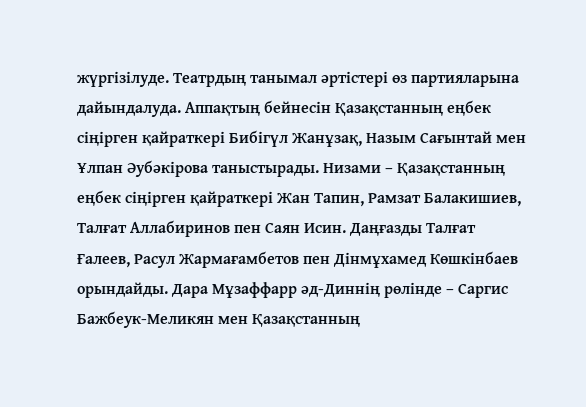жүргізілуде. Театрдың танымал әртістері өз партияларына дайындалуда. Аппақтың бейнесін Қазақстанның еңбек сіңірген қайраткері Бибігүл Жанұзақ, Назым Сағынтай мен Ұлпан Әубәкірова таныстырады. Низами – Қазақстанның еңбек сіңірген қайраткері Жан Тапин, Рамзат Балакишиев, Талғат Аллабиринов пен Саян Исин. Даңғазды Талғат Ғалеев, Расул Жармағамбетов пен Дінмұхамед Көшкінбаев орындайды. Дара Мұзаффарр әд-Диннің рөлінде – Саргис Бажбеук-Меликян мен Қазақстанның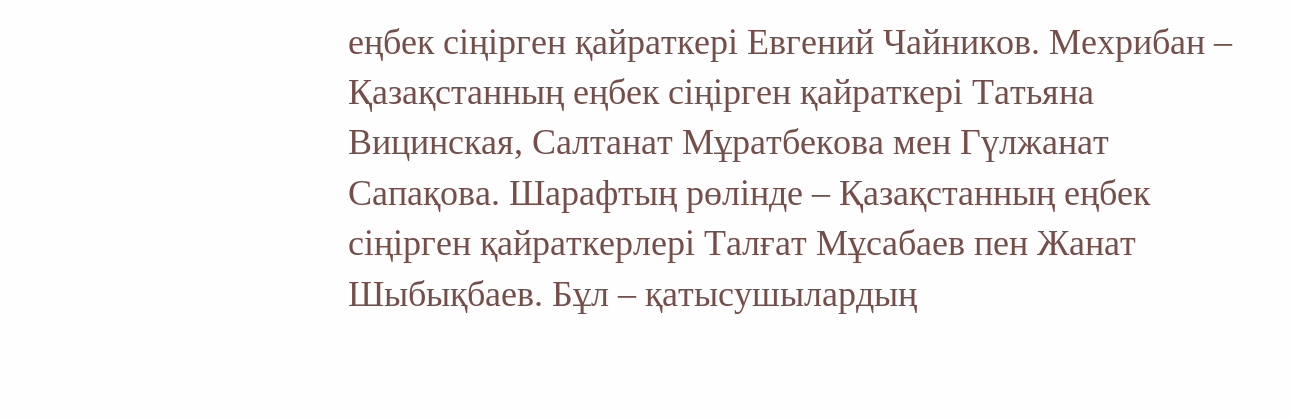еңбек сіңірген қайраткері Евгений Чайников. Мехрибан – Қазақстанның еңбек сіңірген қайраткері Татьяна Вицинская, Салтанат Мұратбекова мен Гүлжанат Сапақова. Шарафтың рөлінде – Қазақстанның еңбек сіңірген қайраткерлері Талғат Мұсабаев пен Жанат Шыбықбаев. Бұл – қатысушылардың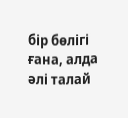бір бөлігі ғана, алда әлі талай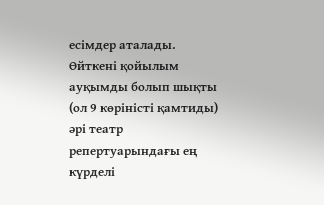есімдер аталады. Өйткені қойылым ауқымды болып шықты (ол 9 көріністі қамтиды) әрі театр репертуарындағы ең күрделі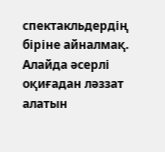спектакльдердің біріне айналмақ. Алайда әсерлі оқиғадан ләззат алатын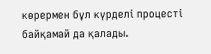көрермен бұл күрделі процесті байқамай да қалады.